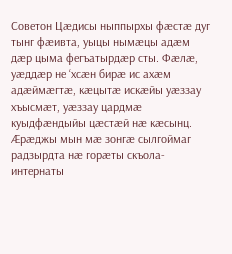Советон Цæдисы ныппырхы фæстæ дуг тынг фæивта, уыцы нымæцы адæм дæр цыма фегъатырдæр сты. Фæлæ, уæддæр не ‘хсæн бирæ ис ахæм адæймæгтæ, кæцытæ искæйы уæззау хъысмæт, уæззау цардмæ куыдфæндыйы цæстæй нæ кæсынц. Æрæджы мын мæ зонгæ сылгоймаг радзырдта нæ горæты скъола-интернаты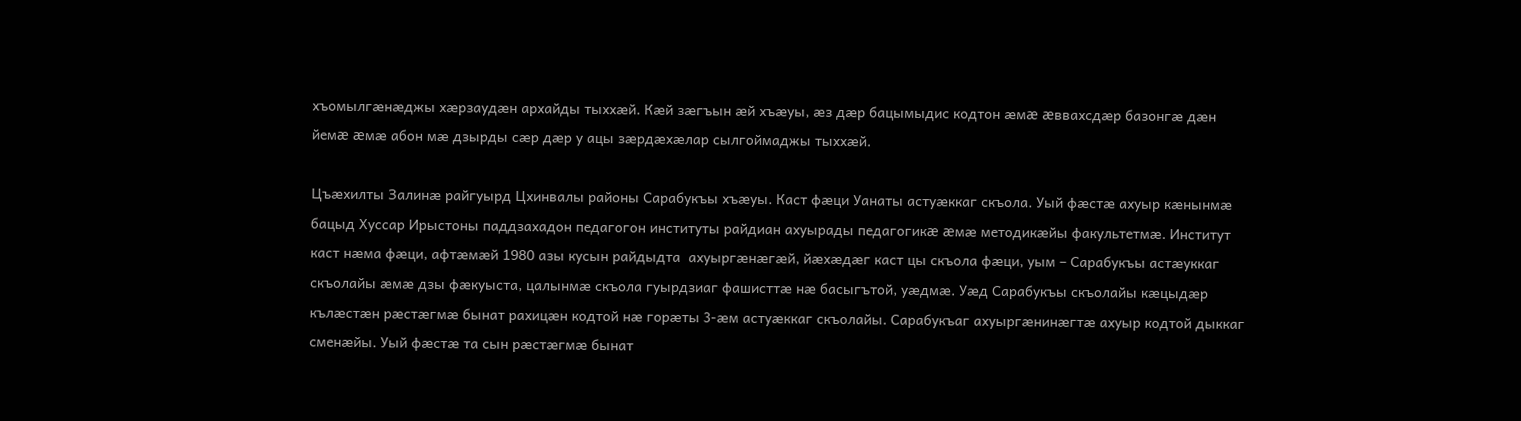хъомылгæнæджы хæрзаудæн архайды тыххæй. Кæй зæгъын æй хъæуы, æз дæр бацымыдис кодтон æмæ æввахсдæр базонгæ дæн йемæ æмæ абон мæ дзырды сæр дæр у ацы зæрдæхæлар сылгоймаджы тыххæй.

Цъæхилты Залинæ райгуырд Цхинвалы районы Сарабукъы хъæуы. Каст фæци Уанаты астуæккаг скъола. Уый фæстæ ахуыр кæнынмæ бацыд Хуссар Ирыстоны паддзахадон педагогон институты райдиан ахуырады педагогикæ æмæ методикæйы факультетмæ. Институт каст нæма фæци, афтæмæй 1980 азы кусын райдыдта  ахуыргæнæгæй, йæхæдæг каст цы скъола фæци, уым – Сарабукъы астæуккаг скъолайы æмæ дзы фæкуыста, цалынмæ скъола гуырдзиаг фашисттæ нæ басыгътой, уæдмæ. Уæд Сарабукъы скъолайы кæцыдæр кълæстæн рæстæгмæ бынат рахицæн кодтой нæ горæты 3-æм астуæккаг скъолайы. Сарабукъаг ахуыргæнинæгтæ ахуыр кодтой дыккаг сменæйы. Уый фæстæ та сын рæстæгмæ бынат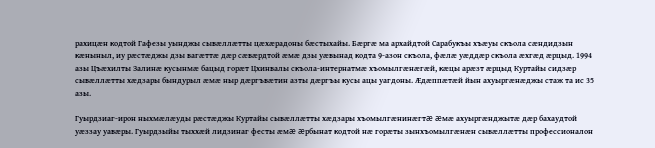рахицæн кодтой Гафезы уынджы сывæллæтты цæхæрадоны бæстыхайы. Бæргæ ма архайдтой Сарабукъы хъæуы скъола сæндидзын кæныныл, иу рæстæджы дзы вагæттæ дæр сæвæрдтой æмæ дзы уæвынад кодта 9-азон скъола, фæлæ уæддæр скъола æхгæд æрцыд. 1994 азы Цъæхилты Залинæ кусынмæ бацыд горæт Цхинвалы скъола-интернатмæ хъомылгæнæгæй, кæцы арæзт æрцыд Куртайы сидзæр сывæллæтты хæдзары бындурыл æмæ ныр дæргъвæтин азты дæргъы кусы ацы уагдоны. Æдæппæтæй йын ахуыргæнæджы стаж та ис 35 азы.

Гуырдзиаг-ирон ныхмæлæуды рæстæджы Куртайы сывæллæтты хæдзары хъомылгæнинæгтæ æмæ ахуыргæнджытæ дæр бахаудтой уæззау уавæры. Гуырдзыйы тыххæй лидзинаг фесты æмæ æрбынат кодтой нæ горæты зынхъомылгæнæн сывæллæтты профессионалон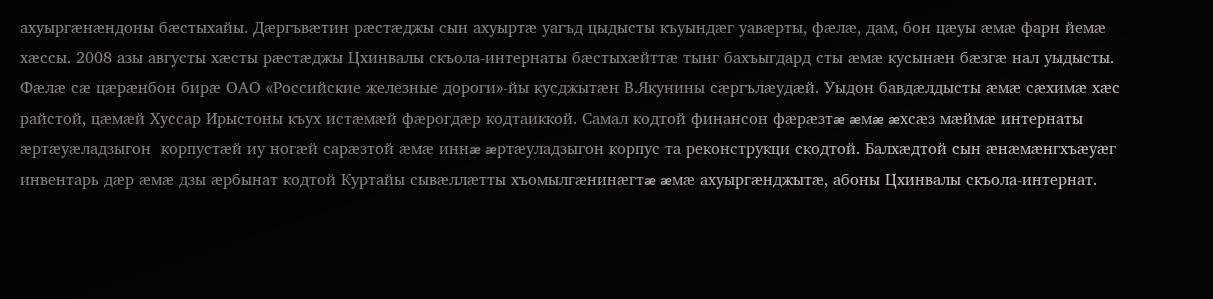ахуыргæнæндоны бæстыхайы. Дæргъвæтин рæстæджы сын ахуыртæ уагъд цыдысты къуындæг уавæрты, фæлæ, дам, бон цæуы æмæ фарн йемæ хæссы. 2008 азы августы хæсты рæстæджы Цхинвалы скъола-интернаты бæстыхæйттæ тынг бахъыгдард сты æмæ кусынæн бæзгæ нал уыдысты. Фæлæ сæ цæрæнбон бирæ ОАО «Российские железные дороги»-йы кусджытæн В.Якунины сæргълæудæй. Уыдон бавдæлдысты æмæ сæхимæ хæс райстой, цæмæй Хуссар Ирыстоны къух истæмæй фæрогдæр кодтаиккой. Самал кодтой финансон фæрæзтæ æмæ æхсæз мæймæ интернаты æртæуæладзыгон  корпустæй иу ногæй сарæзтой æмæ иннæ æртæуладзыгон корпус та реконструкци скодтой. Балхæдтой сын æнæмæнгхъæуæг инвентарь дæр æмæ дзы æрбынат кодтой Куртайы сывæллæтты хъомылгæнинæгтæ æмæ ахуыргæнджытæ, абоны Цхинвалы скъола-интернат.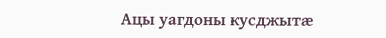Ацы уагдоны кусджытæ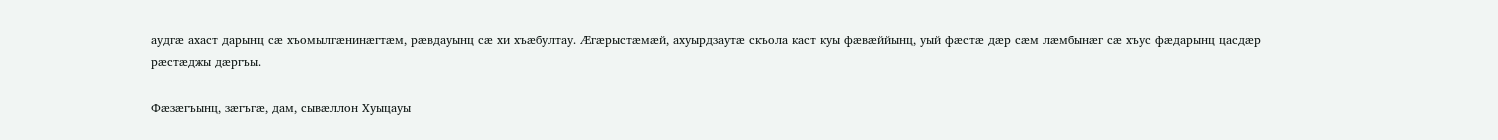аудгæ ахаст дарынц сæ хъомылгæнинæгтæм, рæвдауынц сæ хи хъæбултау. Æгæрыстæмæй, ахуырдзаутæ скъола каст куы фæвæййынц, уый фæстæ дæр сæм лæмбынæг сæ хъус фæдарынц цасдæр рæстæджы дæргъы.

Фæзæгъынц, зæгъгæ, дам, сывæллон Хуыцауы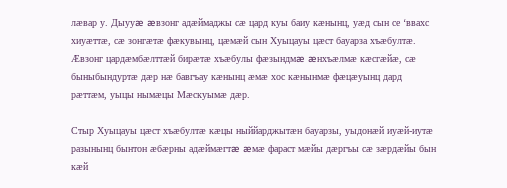лæвар у. Дыууæ æвзонг адæймаджы сæ цард куы баиу кæнынц, уæд сын се ‘ввахс хиуæттæ, сæ зонгæтæ фæкувынц, цæмæй сын Хуыцауы цæст бауарза хъæбултæ. Æвзонг цардæмбæлттæй бирæтæ хъæбулы фæзындмæ æнхъæлмæ кæсгæйæ, сæ быныбындуртæ дæр нæ бавгъау кæнынц æмæ хос кæнынмæ фæцæуынц дард рæттæм, уыцы нымæцы Мæскуымæ дæр.

Стыр Хуыцауы цæст хъæбултæ кæцы ныййарджытæн бауарзы, уыдонæй иуæй-иутæ  разынынц бынтон æбæрны адæймæгтæ æмæ фараст мæйы дæргъы сæ зæрдæйы бын кæй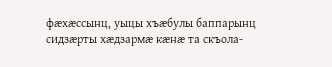фæхæссынц, уыцы хъæбулы баппарынц сидзæрты хæдзармæ кæнæ та скъола-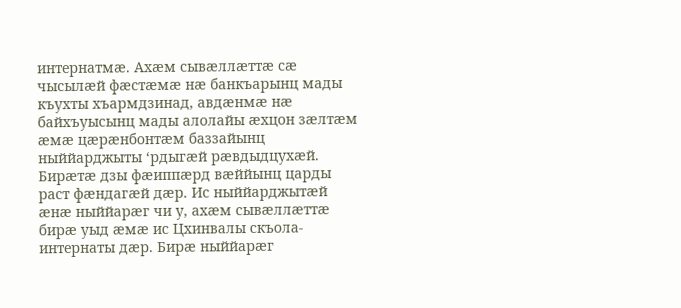интернатмæ. Ахæм сывæллæттæ сæ чысылæй фæстæмæ нæ банкъарынц мады къухты хъармдзинад, авдæнмæ нæ байхъуысынц мады алолайы æхцон зæлтæм æмæ цæрæнбонтæм баззайынц  ныййарджыты ‘рдыгæй рæвдыдцухæй. Бирæтæ дзы фæиппæрд вæййынц царды раст фæндагæй дæр. Ис ныййарджытæй æнæ ныййарæг чи у, ахæм сывæллæттæ бирæ уыд æмæ ис Цхинвалы скъола-интернаты дæр. Бирæ ныййарæг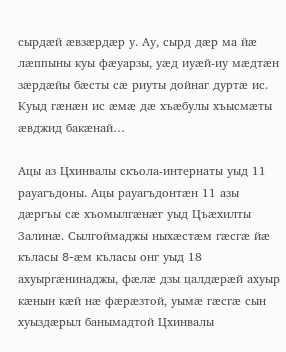сырдæй æвзæрдæр у. Ау, сырд дæр ма йæ лæппыны куы фæуарзы, уæд иуæй-иу мæдтæн зæрдæйы бæсты сæ риуты дойнаг дуртæ ис. Куыд гæнæн ис æмæ дæ хъæбулы хъысмæты æвджид бакæнай…

Ацы аз Цхинвалы скъола-интернаты уыд 11 рауагъдоны. Ацы рауагъдонтæн 11 азы дæргъы сæ хъомылгæнæг уыд Цъæхилты Залинæ. Сылгоймаджы ныхæстæм гæсгæ йæ къласы 8-æм къласы онг уыд 18 ахуыргæнинаджы, фæлæ дзы цалдæрæй ахуыр кæнын кæй нæ фæрæзтой, уымæ гæсгæ сын хуыздæрыл банымадтой Цхинвалы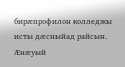бирæпрофилон колледжы исты дæсныйад райсын. Æнæуый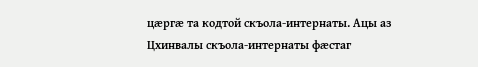цæргæ та кодтой скъола-интернаты. Ацы аз Цхинвалы скъола-интернаты фæстаг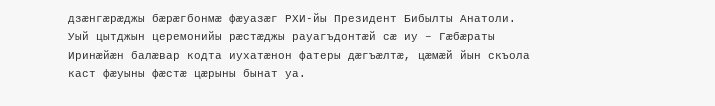дзæнгæрæджы бæрæгбонмæ фæуазæг РХИ-йы Президент Бибылты Анатоли. Уый цытджын церемонийы рæстæджы рауагъдонтæй сæ иу – Гæбæраты Иринæйæн балæвар кодта иухатæнон фатеры дæгъæлтæ, цæмæй йын скъола каст фæуыны фæстæ цæрыны бынат уа.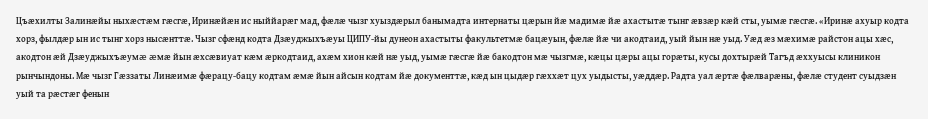Цъæхилты Залинæйы ныхæстæм гæсгæ, Иринæйæн ис ныййарæг мад, фæлæ чызг хуыздæрыл банымадта интернаты цæрын йæ мадимæ йæ ахастытæ тынг æвзæр кæй сты, уымæ гæсгæ. «Иринæ ахуыр кодта хорз, фылдæр ын ис тынг хорз нысæнттæ. Чызг сфæнд кодта Дзæуджыхъæуы ЦИПУ-йы дунеон ахастыты факультетмæ бацæуын, фæлæ йæ чи акодтаид, уый йын нæ уыд. Уæд æз мæхимæ райстон ацы хæс, акодтон æй Дзæуджыхъæумæ æмæ йын æхсæвиуат кæм æркодтаид, ахæм хион кæй нæ уыд, уымæ гæсгæ йæ бакодтон мæ чызгмæ, кæцы цæры ацы горæты, кусы дохтырæй Тагъд æххуысы клиникон рынчындоны. Мæ чызг Гæззаты Линæимæ фæрацу-бацу кодтам æмæ йын айсын кодтам йæ документтæ, кæд ын цыдæр гæххæт цух уыдысты, уæддæр. Радта уал æртæ фæлварæны, фæлæ студент суыдзæн уый та рæстæг фенын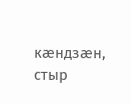кæндзæн, стыр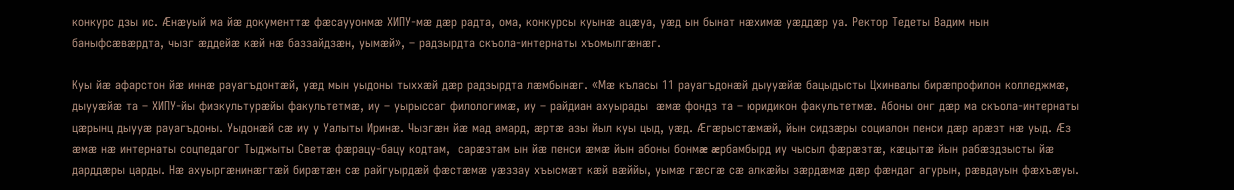конкурс дзы ис. Æнæуый ма йæ документтæ фæсаууонмæ ХИПУ-мæ дæр радта, ома, конкурсы куынæ ацæуа, уæд ын бынат нæхимæ уæддæр уа. Ректор Тедеты Вадим нын баныфсæвæрдта, чызг æддейæ кæй нæ баззайдзæн, уымæй», – радзырдта скъола-интернаты хъомылгæнæг.

Куы йæ афарстон йæ иннæ рауагъдонтæй, уæд мын уыдоны тыххæй дæр радзырдта лæмбынæг. «Мæ къласы 11 рауагъдонæй дыууæйæ бацыдысты Цхинвалы бирæпрофилон колледжмæ, дыууæйæ та – ХИПУ-йы физкультурæйы факультетмæ, иу – уырыссаг филологимæ, иу – райдиан ахуырады  æмæ фондз та – юридикон факультетмæ. Абоны онг дæр ма скъола-интернаты цæрынц дыууæ рауагъдоны. Уыдонæй сæ иу у Уалыты Иринæ. Чызгæн йæ мад амард, æртæ азы йыл куы цыд, уæд. Æгæрыстæмæй, йын сидзæры социалон пенси дæр арæзт нæ уыд. Æз æмæ нæ интернаты соцпедагог Тыджыты Светæ фæрацу-бацу кодтам,  сарæзтам ын йæ пенси æмæ йын абоны бонмæ æрбамбырд иу чысыл фæрæзтæ, кæцытæ йын рабæздзысты йæ дарддæры царды. Нæ ахуыргæнинæгтæй бирæтæн сæ райгуырдæй фæстæмæ уæззау хъысмæт кæй вæййы, уымæ гæсгæ сæ алкæйы зæрдæмæ дæр фæндаг агурын, рæвдауын фæхъæуы.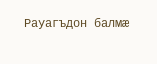Рауагъдон балмæ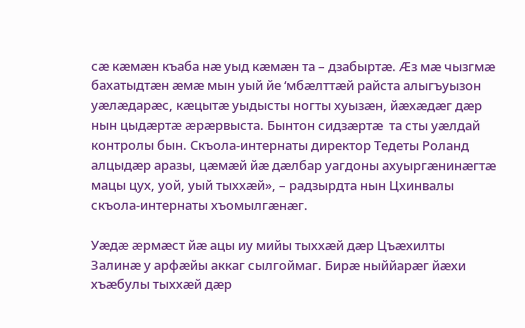сæ кæмæн къаба нæ уыд кæмæн та – дзабыртæ. Æз мæ чызгмæ бахатыдтæн æмæ мын уый йе ‘мбæлттæй райста алыгъуызон уæлæдарæс, кæцытæ уыдысты ногты хуызæн, йæхæдæг дæр нын цыдæртæ æрæрвыста. Бынтон сидзæртæ  та сты уæлдай контролы бын. Скъола-интернаты директор Тедеты Роланд алцыдæр аразы, цæмæй йæ дæлбар уагдоны ахуыргæнинæгтæ мацы цух, уой, уый тыххæй», – радзырдта нын Цхинвалы скъола-интернаты хъомылгæнæг.

Уæдæ æрмæст йæ ацы иу мийы тыххæй дæр Цъæхилты Залинæ у арфæйы аккаг сылгоймаг. Бирæ ныййарæг йæхи хъæбулы тыххæй дæр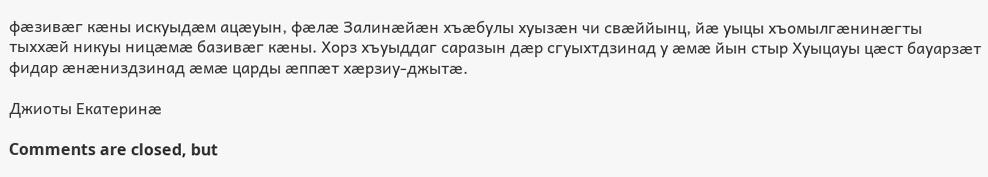фæзивæг кæны искуыдæм ацæуын, фæлæ Залинæйæн хъæбулы хуызæн чи свæййынц, йæ уыцы хъомылгæнинæгты тыххæй никуы ницæмæ базивæг кæны. Хорз хъуыддаг саразын дæр сгуыхтдзинад у æмæ йын стыр Хуыцауы цæст бауарзæт фидар æнæниздзинад æмæ царды æппæт хæрзиу-джытæ.

Джиоты Екатеринæ

Comments are closed, but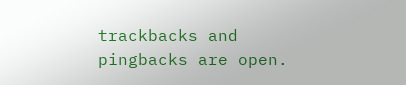trackbacks and pingbacks are open.